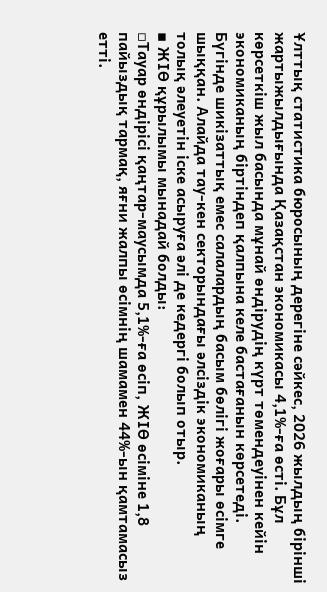Ұлттық статистика бюросының дерегіне сәйкес, 2026 жылдың бірінші жартыжылдығында Қазақстан экономикасы 4,1%-ға өсті. Бұл көрсеткіш жыл басында мұнай өндірудің күрт төмендеуінен кейін экономиканың біртіндеп қалпына келе бастағанын көрсетеді. Бүгінде шикізаттық емес салалардың басым бөлігі жоғары өсімге шыққан. Алайда тау-кен секторындағы әлсіздік экономиканың толық әлеуетін іске асыруға әлі де кедергі болып отыр.
▪ ЖІӨ құрылымы мынадай болды:
▫Тауар өндірісі қаңтар-маусымда 5,1%-ға өсіп, ЖІӨ өсіміне 1,8 пайыздық тармақ, яғни жалпы өсімнің шамамен 44%-ын қамтамасыз етті.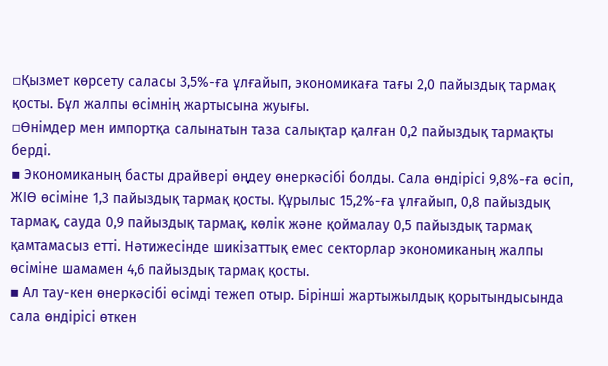▫Қызмет көрсету саласы 3,5%-ға ұлғайып, экономикаға тағы 2,0 пайыздық тармақ қосты. Бұл жалпы өсімнің жартысына жуығы.
▫Өнімдер мен импортқа салынатын таза салықтар қалған 0,2 пайыздық тармақты берді.
▪ Экономиканың басты драйвері өңдеу өнеркәсібі болды. Сала өндірісі 9,8%-ға өсіп, ЖІӨ өсіміне 1,3 пайыздық тармақ қосты. Құрылыс 15,2%-ға ұлғайып, 0,8 пайыздық тармақ, сауда 0,9 пайыздық тармақ, көлік және қоймалау 0,5 пайыздық тармақ қамтамасыз етті. Нәтижесінде шикізаттық емес секторлар экономиканың жалпы өсіміне шамамен 4,6 пайыздық тармақ қосты.
▪ Ал тау-кен өнеркәсібі өсімді тежеп отыр. Бірінші жартыжылдық қорытындысында сала өндірісі өткен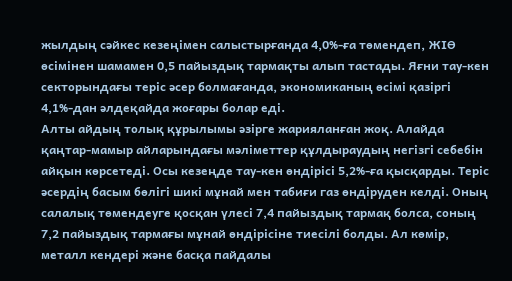жылдың сәйкес кезеңімен салыстырғанда 4,0%-ға төмендеп, ЖІӨ өсімінен шамамен 0,5 пайыздық тармақты алып тастады. Яғни тау-кен секторындағы теріс әсер болмағанда, экономиканың өсімі қазіргі 4,1%-дан әлдеқайда жоғары болар еді.
Алты айдың толық құрылымы әзірге жарияланған жоқ. Алайда қаңтар-мамыр айларындағы мәліметтер құлдыраудың негізгі себебін айқын көрсетеді. Осы кезеңде тау-кен өндірісі 5,2%-ға қысқарды. Теріс әсердің басым бөлігі шикі мұнай мен табиғи газ өндіруден келді. Оның салалық төмендеуге қосқан үлесі 7,4 пайыздық тармақ болса, соның 7,2 пайыздық тармағы мұнай өндірісіне тиесілі болды. Ал көмір, металл кендері және басқа пайдалы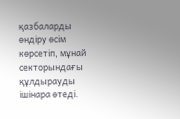қазбаларды өндіру өсім көрсетіп, мұнай секторындағы құлдырауды ішінара өтеді.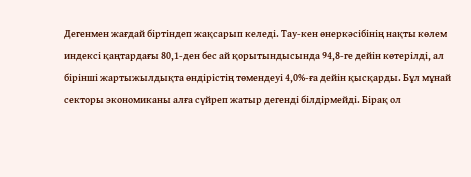Дегенмен жағдай біртіндеп жақсарып келеді. Тау-кен өнеркәсібінің нақты көлем индексі қаңтардағы 80,1-ден бес ай қорытындысында 94,8-ге дейін көтерілді, ал бірінші жартыжылдықта өндірістің төмендеуі 4,0%-ға дейін қысқарды. Бұл мұнай секторы экономиканы алға сүйреп жатыр дегенді білдірмейді. Бірақ ол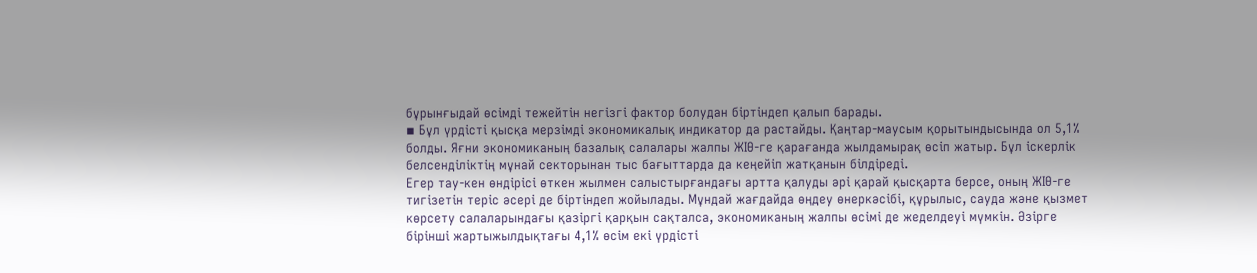бұрынғыдай өсімді тежейтін негізгі фактор болудан біртіндеп қалып барады.
▪ Бұл үрдісті қысқа мерзімді экономикалық индикатор да растайды. Қаңтар-маусым қорытындысында ол 5,1% болды. Яғни экономиканың базалық салалары жалпы ЖІӨ-ге қарағанда жылдамырақ өсіп жатыр. Бұл іскерлік белсенділіктің мұнай секторынан тыс бағыттарда да кеңейіп жатқанын білдіреді.
Егер тау-кен өндірісі өткен жылмен салыстырғандағы артта қалуды әрі қарай қысқарта берсе, оның ЖІӨ-ге тигізетін теріс әсері де біртіндеп жойылады. Мұндай жағдайда өңдеу өнеркәсібі, құрылыс, сауда және қызмет көрсету салаларындағы қазіргі қарқын сақталса, экономиканың жалпы өсімі де жеделдеуі мүмкін. Әзірге бірінші жартыжылдықтағы 4,1% өсім екі үрдісті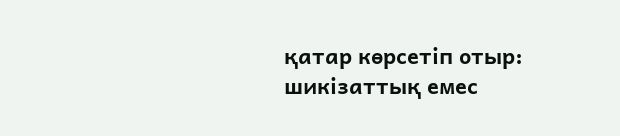қатар көрсетіп отыр: шикізаттық емес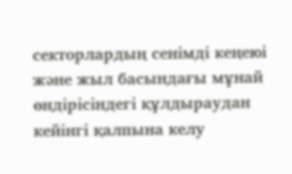секторлардың сенімді кеңеюі және жыл басындағы мұнай өндірісіндегі құлдыраудан кейінгі қалпына келу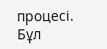процесі.
Бұл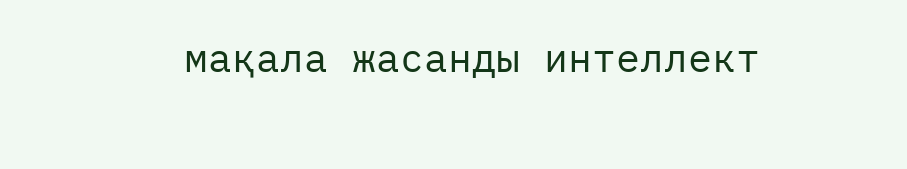мақала жасанды интеллект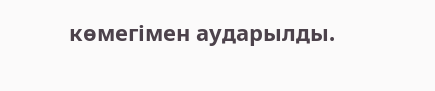көмегімен аударылды.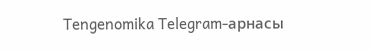Tengenomika Telegram-арнасы